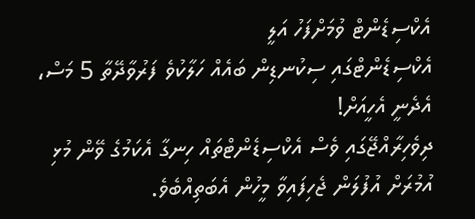އެކްސިޑެންޓް ވުމަށްފަހު އަލީ
އެކްސިޑެންޓްގައި ސިކުނޑިން ބައެއް ހަލާކުވެ ފަރުވާދޭތާ 5 މަސް، އެދެނީ އެހީއަށް!
ދިވެހިރާއްޖޭގައި ވެސް އެކްސިޑެންޓްތައް ހިނގާ އެކަމުގެ ވޭން މުޅި އުމުރަށް އުފުލަން ޖެހިފައިވާ މީހުން އެބަތިއްބެވެ.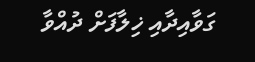ގަވާއިދާއި ޚިލާފަށް ދުއްވާ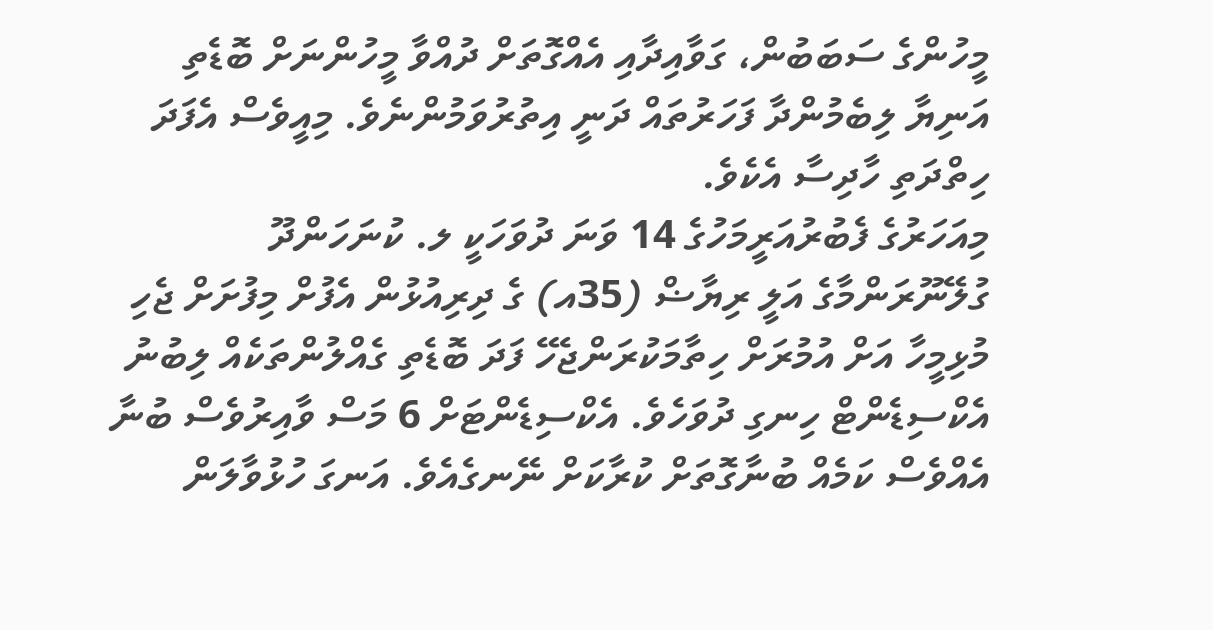މީހުންގެ ސަބަބުން، ގަވާއިދާއި އެއްގޮތަށް ދުއްވާ މީހުންނަށް ބޮޑެތި އަނިޔާ ލިބެމުންދާ ފަހަރުތައް ދަނީ އިތުރުވަމުންނެވެ. މިއީވެސް އެފަދަ ހިތްދަތި ހާދިސާ އެކެވެ.
މިއަހަރުގެ ފެބުރުއަރީމަހުގެ 14 ވަނަ ދުވަހަކީ ލ. ކުނަހަންދޫ ގުލޭނޫރަންމާގެ އަލީ ރިޔާޟް (35އ) ގެ ދިރިއުޅުން އެފުށް މިފުށަށް ޖެހި މުޅިމީހާ އަށް އުމުރަށް ހިތާމަކުރަންޖެހޭ ފަދަ ބޮޑެތި ގެއްލުންތަކެއް ލިބުނު އެކްސިޑެންޓް ހިނގި ދުވަހެވެ. އެކްސިޑެންޓަށް 6 މަސް ވާއިރުވެސް ބުނާ އެއްވެސް ކަމެއް ބުނާގޮތަށް ކުރާކަށް ނޭނގެއެވެ. އަނގަ ހުޅުވާލަން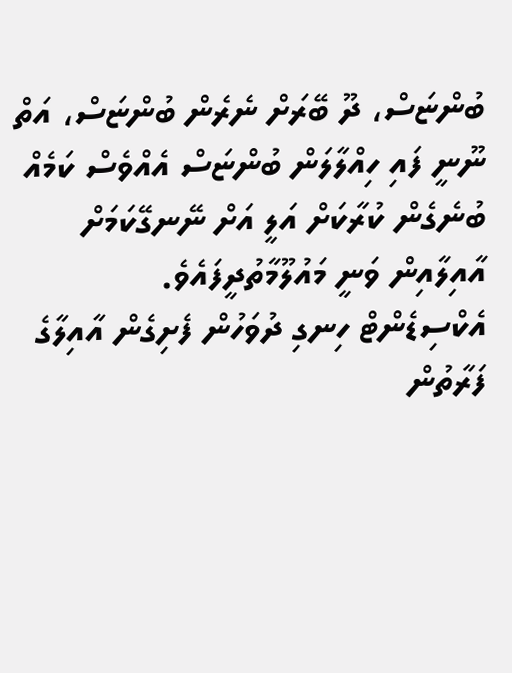ބުންޏަސް، ދޫ ބޭރަށް ނެރެން ބުންޏަސް، އަތް ނޫނީ ފައި ހިއްލާލަން ބުންޏަސް އެއްވެސް ކަމެއް ބުނެގެން ކުރާކަށް އަލީ އަށް ނޭނގޭކަމަށް އާއިލާއިން ވަނީ މައުލޫމާތުދީފައެވެ.
އެކްސިޑެންޓް ހިނގި ދުވަހުން ފެށިގެން އާއިލާގެ ފަރާތުން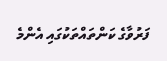ފަރުވާގެ ކަންތައްތަކުގައި އެންމެ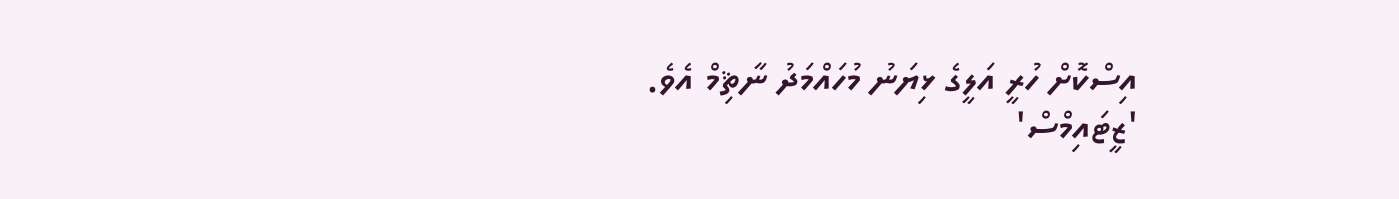އިސްކޮށް ހުރީ އަލީގެ ޅިޔަނު މުހައްމަދު ނާޘިމް އެވެ.
'ޒީޓައިމްސް'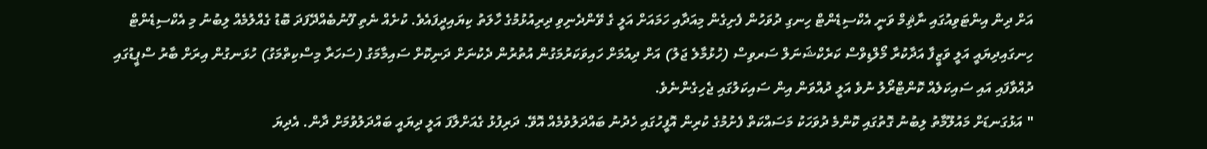އަށް ދިން އިންޓަވިއުގައި ނާޘިމް ވަނީ އެކްސިޑެންޓް ހިނގި ދުވަހުން ފެށިގެން މިއަދާއި ހަމައަށް އަލީ ގެ ވޭންދެނިވި ދިރިއުޅުމުގެ ހާލަތު ކިޔައިދީފައެވެ. ކުށެއް ނެތި ފޫނުބެއްދޭފަދަ ބޮޑު ގެއްލުމެއް ލިބުނު މި އެކްސިޑެންޓް ހިނގައިދިޔައީ އަލީ ވަޒީފާ އަދާކުރާ މޯލްޑިވްސް ކަރެކްޝަނަލް ސަރވިސް (ހުޅުމާލެ ޖަލު) އަށް ދިއުމަށް ހައިވަކަރުމަގުން އުތުރުން ދެކުނަށް ދަނިކޮށް ސައިމާމަގު (ސަހަރާ މިސްކިތްމަގު) ހުޅަނގުން އިރަށް ބާރު ސްޕީޑުގައި ދުއްވާފައި އައި ސައިކަލެއް ކޮންޓްރޯލު ނުވެ އަލީ ދުއްވަން އިން ސައިކަލުގައި ޖެހިގެންނެވެ.
" އަޅުގަނޑަށް މައުލޫމާތު ލިބުނު ގޮތުގައި ކޮންމެ ދުވަހަކު މަސައްކަތް ފެށުމުގެ ކުރިން އޮފީހުގައި ހެދުނު ބައްދަލުވުމެއް އޮވޭ. ދަރިފުޅު ގެއަށްލާފަ އަލީ ދިޔައީ ބައްދަލުވުމަށް ދާން. އެދިޔަ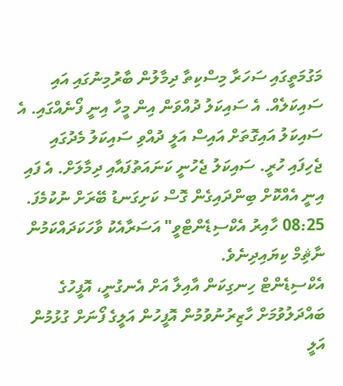މަގުމަތީގައި ސަހަރާ މިސްކިތާ ދިމާލުން ބާރުމިނުގައި އައި ސައިކަލެއް. އެ ސައިކަލު ދުއްވަން އިން މީހާ އިނީ ފޯނެއްގައި. އެ ސައިކަލު އައިގޮތަށް އައިސް އަލީ ދުއްވި ސައިކަލު މެދުގައި ޖެހިފައި ހުރީ. ސައިކަލު ޖެހުނީ ކަނައަތުފައާއި ދިމާލަށް. އެ ފައި އިނީ އެއްކޮށް ބިންދައިގެން ގޮސް ކަށިގަނޑު ބޭރަށް ނުކުމެފަ. 08:25 ހާއިރު އެކްސިޑެންޓްވީ" އަސަރާއެކު ވާހަކަދައްކަމުން ނާޘިމް ކިޔައިދިނެވެ.
އެކްސިޑެންޓް ހިނގިކަން އާއިލާ އަށް އެނގުނީ، އޮފީހުގެ ބައްދަލުވުމަށް ހާޒިރުނުވުމުން އޮފީހުން އަލީގެ ފޯނަށް ގުޅުމުން އަލީ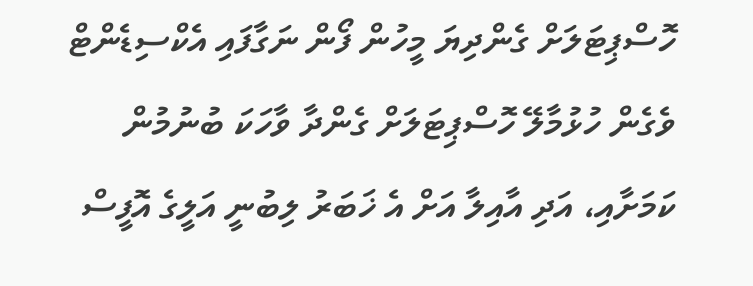ހޮސްޕިޓަލަށް ގެންދިޔަ މީހުން ފޯން ނަގާފައި އެކްސިޑެންޓް ވެގެން ހުޅުމާލޭ ހޮސްޕިޓަލަށް ގެންދާ ވާހަކަ ބުނުމުން ކަމަށާއި، އަދި އާއިލާ އަށް އެ ޚަބަރު ލިބުނީ އަލީގެ އޮފީސް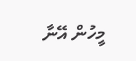މީހުން އޭނާ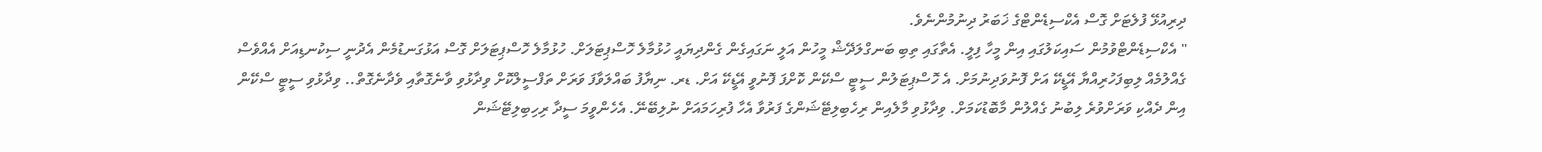ދިރިއުޅޭ ފުލެޓަށް ގޮސް އެކްސިޑެންޓްގެ ޚަބަރު ދިނުމުންނެވެ.
" އެކްސިޑެންޓްވުމުން ސައިކަލުގައި އިން މީހާ ފިލީ. އެތާގައި ތިބި ބަނގްލަދޭޝް މީހުން އަލީ ނަގައިގެން ގެންދިޔައީ ހުޅުމާލެ ހޮސްޕިޓަލަށް. ހުޅުމާލެ ހޮސްޕިޓަލަށް ގޮސް އަޅުގަނޑުމެން އެދުނީ ސިކުނޑިއަށް އެއްވެސް ގެއްލުމެއް ލިބިފަހުރިއްޔާ އޭޑީކޭ އަށް ފޮނުވަދިނުމަށް. އެ ހޮސްޕިޓަލުން ސީޓީ ސްކޭން ކޮށްފަ ފޮނުވީ އޭޑީކޭ އަށް. ޑރ. ނިޔާފު ބައްލަވާފަ ވަރަށް ތަފްސީލްކޮށް ވިދާޅުވި ވާނެގޮތާއި ވެދާނެގޮތް.. ވިދާޅުވި ސީޓީ ސްކޭން އިން ދެއްކި ވަރަށްވުރެ ލިބުނު ގެއްލުން މާބޮޑުކަމަށް. ވިދާޅުވި މާލެއިން ރިހެބިލިޓޭޝަންގެ ފަރުވާ އެހާ ފުރިހަމައަށް ނުލިބޭނޭ. އެހެންވީމަ ސީދާ ރިހިބިލިޓޭޝަން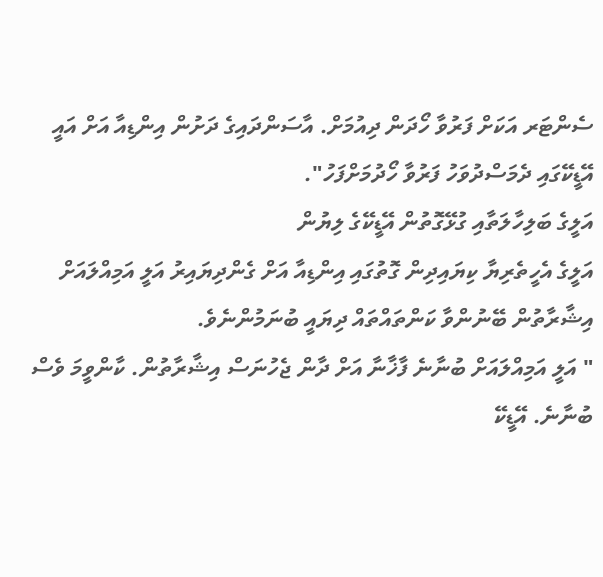ސެންޓަރ އަކަށް ފަރުވާ ހޯދަން ދިއުމަށް. އާސަންދައިގެ ދަށުން އިންޑިއާ އަށް އައީ އޭޑީކޭގައި ދެމަސްދުވަހު ފަރުވާ ހޯދުމަށްފަހު".
އަލީގެ ބަލިހާލަތާއި ގުޅޭގޮތުން އޭޑީކޭގެ ލިޔުން
އަލީގެ އެހީތެރިޔާ ކިޔައިދިން ގޮތުގައި އިންޑިއާ އަށް ގެންދިޔައިރު އަލީ އަމިއްލައަށް އިޝާރާތުން ބޭނުންވާ ކަންތައްތައް ދިޔައީ ބުނަމުންނެވެ.
" އަލީ އަމިއްލައަށް ބުނާނެ ފާޚާނާ އަށް ދާން ޖެހުނަސް އިޝާރާތުން. ކާންވީމަ ވެސް ބުނާނެ. އޭޑީކޭ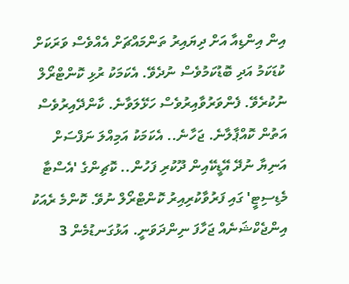އިން އިންޑިއާ އަށް ދިޔައިރު ތަންމައްޗަށް އެއްވެސް ވަރަކަށް ކުޑަކަމު އަދި ބޮޑުކަމުވެސް ނުދެވޭ. އެކަމަކު ރުޅި ކޮންޓްރޯލް ނުކުރެވޭ. ފެންވަރުވާއިރުވެސް ހަޅޭލަވާނެ. ކާންދޭއިރުވެސް އަތުން ކޮއްޕާލާނެ. ޖަހާނެ.. އެކަމަކު އަމިއްލަ ނަފްސަށް އަނިޔާ ނުދޭ އޭޑީކޭއިން ދޫކުރި ފަހުން.. ކޮޗިންގެ 'އެސްޓާ މެޑިސިޓީ' ގައި ފަރުވާކުރިއިރު ކޮންޓްރޯލް ނުވޭ. ކޮންމެ ރެއަކު އިންޖެކްޝަނެއް ޖަހާފަ ނިންދަވަނީ. އަޅުގަނޑުމެން 3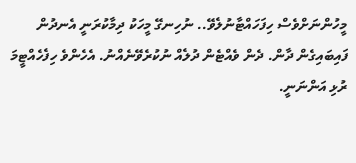މީހުންނަށްވެސް ހިފަހައްޓާނުލެވޭ.. ނުހިނގޭ މީހަކު ދިމާކުރަނީ އެނދުން ފައިބައިގެން ދާން. ދެން ވެއްޓެން ދުލެއް ނުކުރެވޭނެއްނު. އެހެންވެ ހިފެހެއްޓީމަ ރުޅި އަންނަނީ.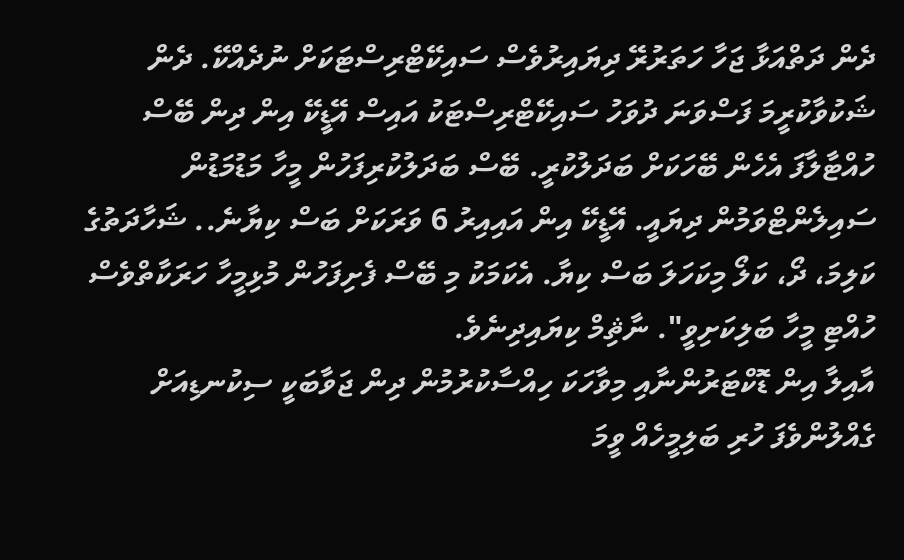ދެން ދަތްއަޅާ ޖަހާ ހަތަރުރޭ ދިޔައިރުވެސް ސައިކޭޓްރިސްޓަކަށް ނުދެއްކޭ. ދެން ޝަކުވާކުރީމަ ފަސްވަނަ ދުވަހު ސައިކޭޓްރިސްޓަކު އައިސް އޭޑީކޭ އިން ދިން ބޭސް ހުއްޓާލާފަ އެހެން ބޭހަކަށް ބަދަލުކުރީ. ބޭސް ބަދަލުކުރިފަހުން މީހާ މަޑުމަޑުން ސައިލެންޓްވަމުން ދިޔައީ. އޭޑީކޭ އިން އައިއިރު 6 ވަރަކަށް ބަސް ކިޔާނެ.. ޝަހާދަތުގެ ކަލިމަ، ދޯ، ކަލޯ މިކަހަލަ ބަސް ކިޔާ. އެކަމަކު މި ބޭސް ފެށިފަހުން މުޅިމީހާ ހަރަކާތްވެސް ހުއްޓި މީހާ ބަލިކަށިވީ". ނާޘިމް ކިޔައިދިނެވެ.
އާއިލާ އިން ޑޮކްޓަރުންނާއި މިވާހަކަ ހިއްސާކުރުމުން ދިން ޖަވާބަކީ ސިކުނޑިއަށް ގެއްލުންވެފަ ހުރި ބަލިމީހެއް ވީމަ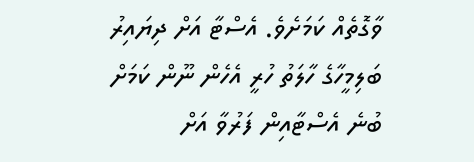ވާގޮތެއް ކަމަށެވެ. އެސްޓާ އަށް ދިޔައިރު ބަލިމީހާގެ ހާލަތު ހުރީ އެހެން ނޫން ކަމަށް ބުނެ އެސްޓާއިން ފަރުވާ އަށް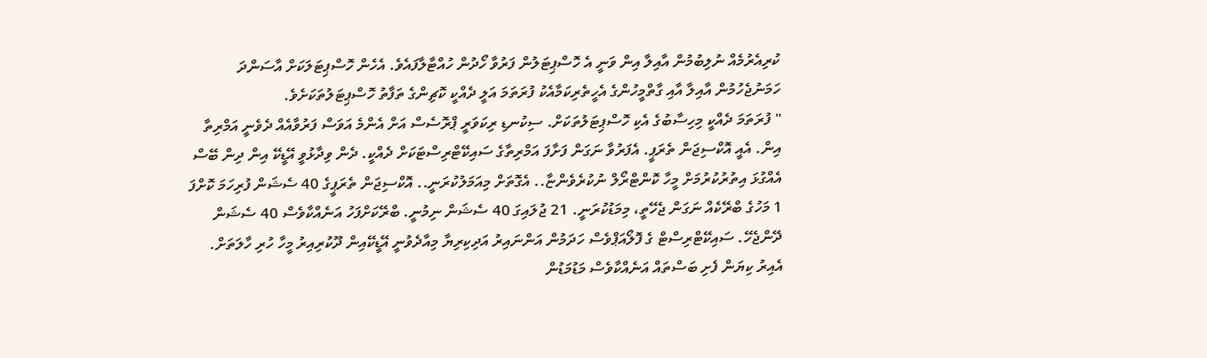ކުރިއެރުމެއް ނުލިބުމުން އާއިލާ އިން ވަނީ އެ ހޮސްޕިޓަލުން ފަރުވާ ހޯދުން ހުއްޓާލާފައެވެ. އެހެން ހޮސްޕިޓަލަކަށް އާސަންދަ ހަމަނުޖެހުމުން އާއިލާ އާއި ގާތްމީހުންގެ އެހީތެރިކަމާއެކު ފުރަތަމަ އަލީ ދެއްކީ ކޮޗިންގެ ތަފާތު ހޮސްޕިޓަލުތަކަށެވެ.
" ފުރަތަމަ ދެއްކީ މިހިސާބުގެ އެކި ހޮސްޕިޓަލުތަކަށް. ސިކުނޑި ރިކަވަރީ ޕްރޮސެސް އަށް އެންމެ އަވަސް ފަރުވާއެއް ދެވެނީ އަމްރިތާ އިން. އެއީ އޮކްސިޖަން ތެރަޕީ. އެފަރުވާ ނަގަން ފަށާފަ އަމްރިތާގެ ސައިކޭޓްރިސްޓަކަށް ދެއްކީ. ދެން ވިދާޅުވީ އޭޑީކޭ އިން ދިން ބޭސް އެއްގުޅަ އިތުރުކުރުމަށް މީހާ ކޮންޓްރޯލް ނުކުރެވެންޏާ.. އެގޮތަށް މިއަމަލުކުރަނީ.. އޮކްސިޖަން ތެރަޕީގެ 40 ސެޝަން ފުރިހަމަ ކޮށްފަ 1 މަހުގެ ބްރޭކެއް ނަގަން ޖެހޭތީ، މިމަޑުކުރަނީ. 21 ޖުލައިގަ 40 ސެޝަން ނިމުނީ. ބްރޭކަށްފަހު އަނެއްކާވެސް 40 ސެޝަން ދޭންޖެހޭ. ސައިކޭޓްރިސްޓް ގެ ފޮލޯއަޕްވެސް ހަދަމުން އަންނައިރު އަދިކިރިޔާ މިއާދެވުނީ އޭޑީކޭއިން ދޫކުރިއިރު މީހާ ހުރި ހާލަތަށް. އެއިރު ކިޔަން ފެށި ބަސްތައް އަނެއްކާވެސް މަޑުމަޑުން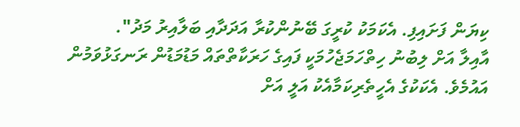ކިޔަން ފަށައިފި. އެކަމަކު ކުރީގަ ބޭނުންކުރާ އަދަދާއި ބަލާއިރު މަދު".
އާއިލާ އަށް ލިބުނު ހިތްހަމަޖެހުމަކީ ފައިގެ ހަރަކާތްތައް މަޑުމަޑުން ރަނގަޅުވަމުން އައުމެވެ. އެކަކުގެ އެހީތެރިކަމާއެކު އަލީ އަށް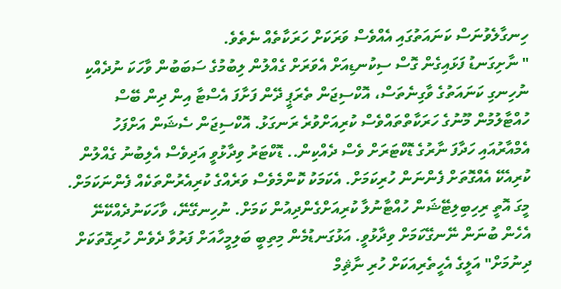ހިނގާލެވުނަސް ކަނައަތުގައި އެއްވެސް ވަރަކަށް ހަރަކާތެއް ނެތެވެ.
" ނާށިގަނޑު ފަޅައިގެން ގޮސް ސިކުނޑިއަށް އެވަރަށް ގެއްލުން ލިބުމުގެ ސަބަބުން ވާހަކަ ނުދެއްކި ނުހިނގި ކަނައަތުގެ ވާގިނެތަސް، އޮކްސިޖަން ތެރަޕީ ދޭން ފަށާފަ އެސްޓާ އިން ދިން ބޭސް ހުއްޓާލުމުން މޫނުގެ ހަރަކާތްތައްވެސް ކުރިއަށްވުރެ ރަނގަޅު. އޮކްސިޖަން ސެޝަން އަށްފަހު އެމްއާރުއައި ހަދާފަ ނާރުގެ ޑޮކްޓަރަށް ވެސް ދެއްކިން.. ޑޮކްޓަރު ވިދާޅުވީ އަދިވެސް އެލިބުނު ގެއްލުން ކުރިއެކޭ އެއްގޮތަށް ފެންނަން ހުރިކަމަށް. އެކަމަކު ކޮންމެވެސް ވަރެއްގެ ކުރިއެރުންތަކެއް ފެންނަކަމަށް. މީގަ އޮތީ ރިހިބިލިޓޭޝަން ހުއްޓާނުލާ ކުރިއަށްގެންދިއުން ކަމަށް. ނުހިނގޭނޭ، ވާހަކަނުދެއްކޭނޭ އެހެން ބުނަން ނޭނގޭކަމަށް ވިދާޅުވީ. އަޅުގަނޑުމެން މިތިބީ ބަލިމީހާއަށް ފަރުވާ ދެވެން ހުރިގޮތަކަށް ދިނުމަށް" އަލީގެ އެހީތެރިއަކަށް ހުރި ނާޘިމް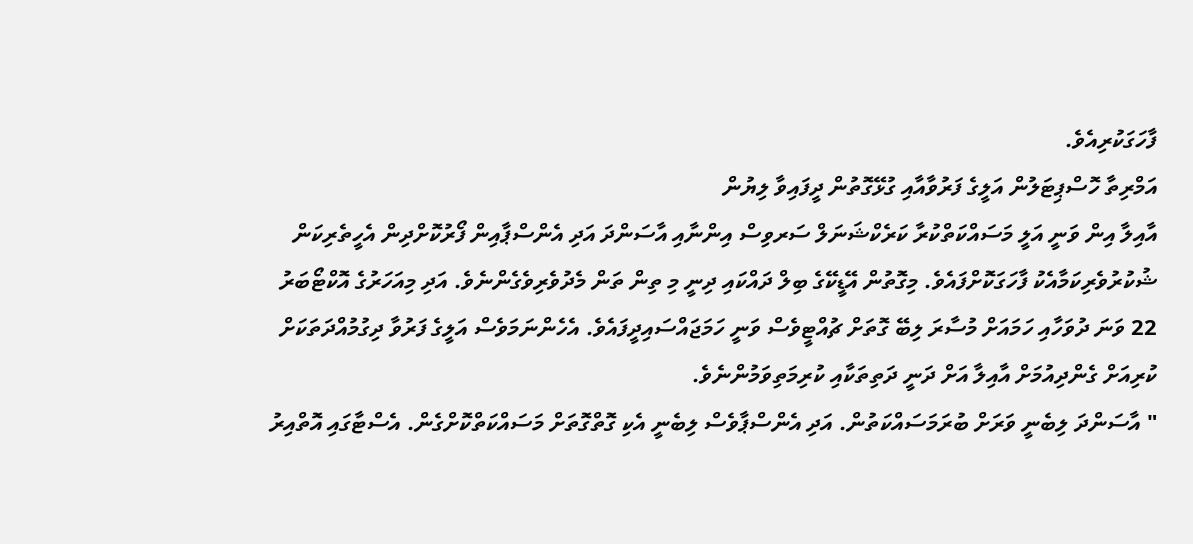ފާހަގަކުރިއެވެ.
އަމްރިތާ ހޮސްޕިޓަލުން އަލީގެ ފަރުވާއާއި ގުޅޭގޮތުން ދީފައިވާ ލިޔުން
އާއިލާ އިން ވަނީ އަލީ މަސައްކަތްކުރާ ކަރެކްޝަނަލް ސަރވިސް އިންނާއި އާސަންދަ އަދި އެންސްޕާއިން ފޯރުކޮށްދިން އެހީތެރިކަން ޝުކުރުވެރިކަމާއެކު ފާހަގަކޮށްފައެވެ. މިގޮތުން އޭޑީކޭގެ ބިލް ދައްކައި ދިނީ މި ތިން ތަން މެދުވެރިވެގެންނެވެ. އަދި މިއަހަރުގެ އޮކްޓޯބަރު 22 ވަނަ ދުވަހާއި ހަމައަށް މުސާރަ ލިބޭ ގޮތަށް ޗުއްޓީވެސް ވަނީ ހަމަޖައްސައިދީފައެވެ. އެހެންނަމަވެސް އަލީގެ ފަރުވާ ދިގުމުއްދަތަކަށް  ކުރިއަށް ގެންދިއުމަށް އާއިލާ އަށް ދަނީ ދަތިތަކާއި ކުރިމަތިވަމުންނެވެ.
" އާސަންދަ ލިބެނީ ވަރަށް ބުރަމަސައްކަތުން. އަދި އެންސްޕާވެސް ލިބެނީ އެކި ގޮތްގޮތަށް މަސައްކަތްކޮށްގެން. އެސްޓާގައި އޮތްއިރު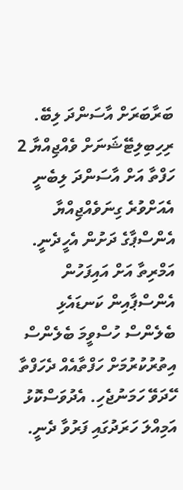ބަރާބަރަށް އާސަންދަ ލިބޭ. ރިހިބިލިޓޭޝަނަށް ވެއްޖިއްޔާ 2 ހަފްތާ އަށް އާސަންދަ ލިބެނީ އެއަށްވުރެ ގިނަވެއްޖިއްޔާ އެންސްޕާގެ ދަށުން އެހީދެނީ. އަމްރިތާ އަށް އައިފަހުން އެންސްޕާއިން ކަނޑައެޅި ބެލެންސް ހުސްވީމަ ބެލެންސް އިތުރުކުރުމަށް ހަފްތާއެއް ދެހަފްތާ ހޭދަވޭ ހަމަނުޖެހި. އެދުވަސްކޮޅު އަމިއްލަ ހަރަދުގައި ފަރުވާ ދެނީ.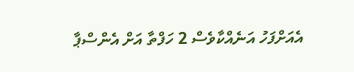އެއަށްފަހު އަނެއްކާވެސް 2 ހަފްތާ އަށް އެންސްޕާ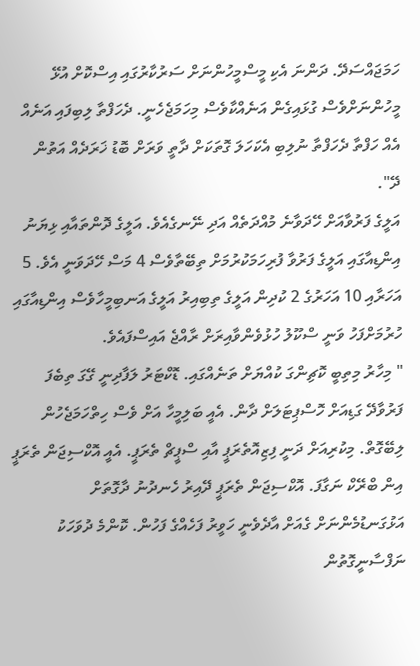ހަމަޖައްސަދޭ. ދަންނަ އެކި މީސްމީހުންނަށް ސަރުކާރުގައި އިސްކޮށް އުޅޭ މީހުންނަށްވެސް ގުޅައިގެން އަނެއްކާވެސް މިހަމަޖެހެނީ. ދެހަފްތާ ލިބިފައި އަނެއް އެއް ހަފްތާ ދެހަފްތާ ނުލިބި އެކަހަލަ ގޮތަކަށް ދާތީ ވަރަށް ބޮޑު ޚަރަދެއް އަތުން ދޭ".
އަލީގެ ފަރުވާއަށް ހޭދަވާނެ މުއްދަތެއް އަދި ނޭނގެއެވެ. އަލީގެ ދޮންތައާއި ޅިޔަނު އިންޑިއާގައި އަލީގެ ފަރުވާ ފުރިހަމަކުރުމަށް ތިބޭތާވެސް 4 މަސް ހޭދަވަނީ އެވެ. 5 އަހަރާއި 10 އަހަރުގެ 2 ކުދިން އަލީގެ ތިބިއިރު އަލީގެ އަނބިމީހާވެސް އިންޑިއާގައި ހުރުމަށްފަހު ވަނީ ސްކޫލު ހުޅުވެންވާއިރަށް ރާއްޖެ އައިސްފައެވެ.
" މިހާރު މިތިބީ ކޮޗިންގަ ކުއްޔަށް ތަނެއްގައި. ޑޮކްޓަރު ލަފާދިނީ ގޭގަ ތިބެފަ ފަރުވާދޭ ގަޑިއަށް ހޮސްޕިޓަލަށް ދާން. އެއީ ބަލިމީހާ އަށް ވެސް ހިތްހަމަޖެހުން ލިބޭގޮތް. މިކުރިއަށް ދަނީ ފިޒިއޮތެރަޕީ އާއި ސްޕީޗް ތެރަޕީ. އެއީ އޮކްސިޖަން ތެރަޕީ އިން ބްރޭކް ނަގާފަ. އޮކްސިޖަން ތެރަޕީ ދޭއިރު ހެނދުނު ދާގޮތަށް އަޅުގަނޑުމެންނަށް ގެއަށް އާދެވެނީ ހަވީރު ފަހެއްގެ ފަހުން. ކޮންމެ ދުވަހަކު ނަފްސާނީގޮތުން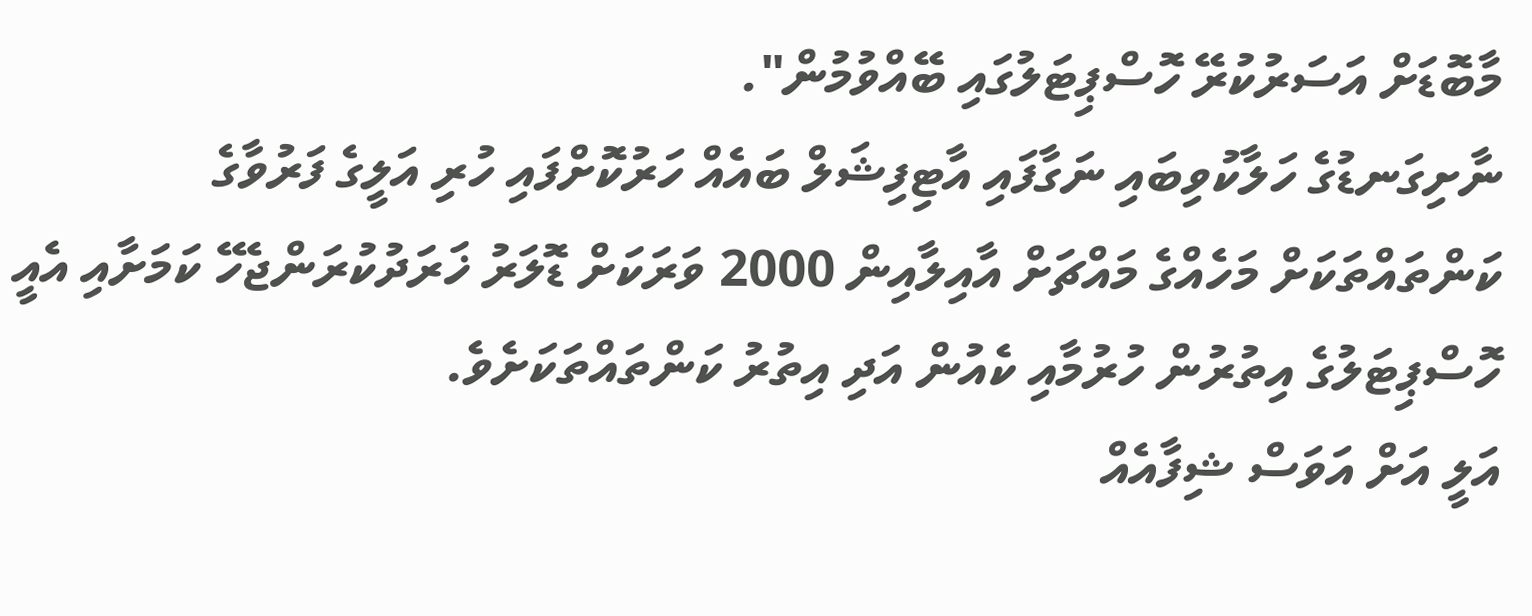މާބޮޑަށް އަސަރުކުރޭ ހޮސްޕިޓަލުގައި ބޭއްވުމުން".
ނާށިގަނޑުގެ ހަލާކުވިބައި ނަގާފައި އާޓިފިޝަލް ބައެއް ހަރުކޮށްފައި ހުރި އަލީގެ ފަރުވާގެ ކަންތައްތަކަށް މަހެއްގެ މައްޗަށް އާއިލާއިން 2000 ވަރަކަށް ޑޮލަރު ޚަރަދުކުރަންޖެހޭ ކަމަށާއި އެއީ ހޮސްޕިޓަލުގެ އިތުރުން ހުރުމާއި ކެއުން އަދި އިތުރު ކަންތައްތަކަށެވެ.
އަލީ އަށް އަވަސް ޝިފާއެއް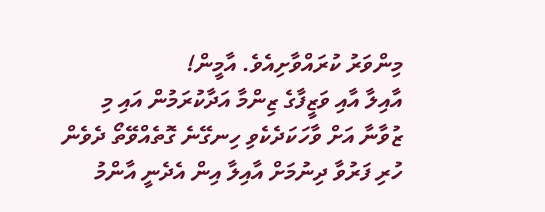މިންވަރު ކުރައްވާށިއެވެ. އާމީން!
އާއިލާ އާއި ވަޒީފާގެ ޒިންމާ އަދާކުރަމުން އައި މި ޒުވާނާ އަށް ވާހަކަދެކެވި ހިނގޭނެ ގޮތެއްވޭތޯ ދެވެން ހުރި ފަރުވާ ދިނުމަށް އާއިލާ އިން އެދެނީ އާންމު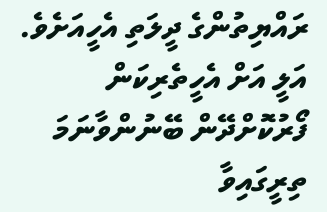ރައްޔިތުންގެ ދީލަތި އެހީއަށެވެ. އަލީ އަށް އެހީތެރިކަން ފޯރުކޮށްދޭން ބޭނުންވާނަމަ ތިރީގައިވާ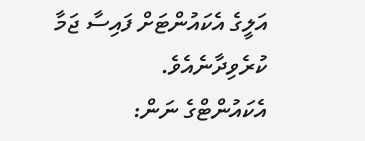އަލީގެ އެކައުންޓަށް ފައިސާ ޖަމާ ކުރެވިދާނެއެވެ.
އެކައުންޓްގެ ނަން: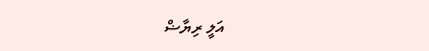އަލީ ރިޔާޟް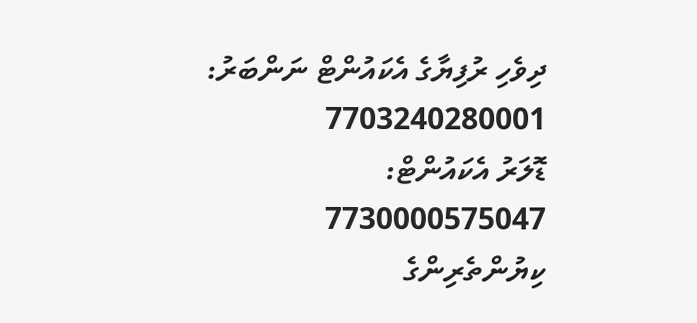ދިވެހި ރުފިޔާގެ އެކައުންޓް ނަންބަރު: 7703240280001
ޑޮލަރު އެކައުންޓް: 7730000575047
ކިޔުންތެރިންގެ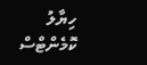ހިޔާލު
ކޮމެންޓްސް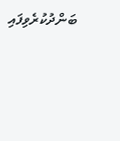ބަންދުކުރެވިފައި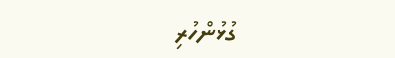ގުޅުންހުރި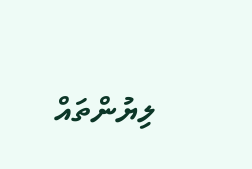ލިޔުންތައް